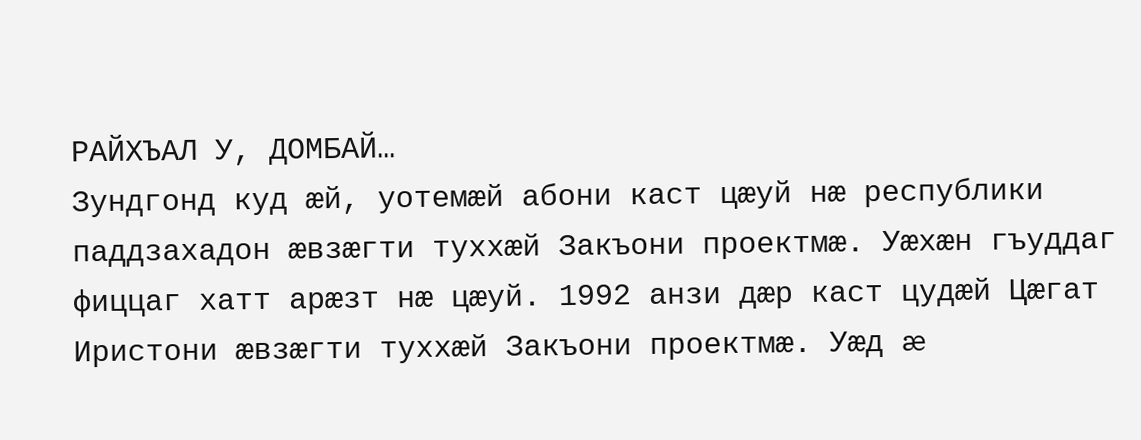РАЙХЪАЛ У, ДОМБАЙ…
Зундгонд куд æй, уотемæй абони каст цæуй нæ республики паддзахадон æвзæгти туххæй Закъони проектмæ. Уæхæн гъуддаг фиццаг хатт арæзт нæ цæуй. 1992 анзи дæр каст цудæй Цæгат Иристони æвзæгти туххæй Закъони проектмæ. Уæд æ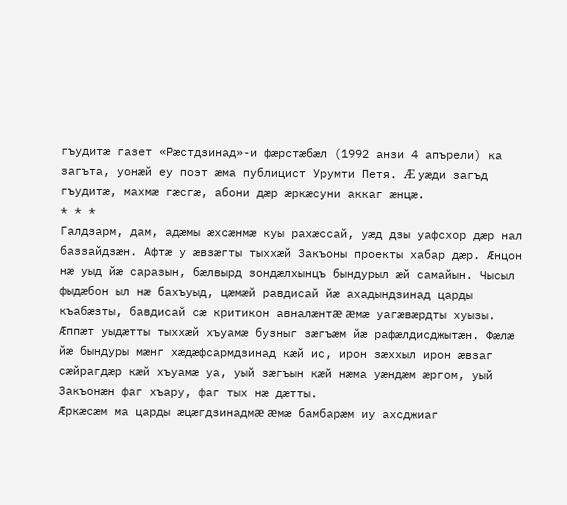гъудитæ газет «Рæстдзинад»-и фæрстæбæл (1992 анзи 4 апърели) ка загъта, уонæй еу поэт æма публицист Урумти Петя. Æ уæди загъд гъудитæ, махмæ гæсгæ, абони дæр æркæсуни аккаг æнцæ.
* * *
Галдзарм, дам, адæмы æхсæнмæ куы рахæссай, уæд дзы уафсхор дæр нал баззайдзæн. Афтæ у æвзæгты тыххæй Закъоны проекты хабар дæр. Æнцон нæ уыд йæ саразын, бæлвырд зондæлхынцъ бындурыл æй самайын. Чысыл фыдæбон ыл нæ бахъуыд, цæмæй равдисай йæ ахадындзинад царды къабæзты, бавдисай сæ критикон авналæнтæ æмæ уагæвæрдты хуызы. Æппæт уыдæтты тыххæй хъуамæ бузныг зæгъæм йæ рафæлдисджытæн. Фæлæ йæ бындуры мæнг хæдæфсармдзинад кæй ис, ирон зæххыл ирон æвзаг сæйрагдæр кæй хъуамæ уа, уый зæгъын кæй нæма уæндæм æргом, уый Закъонæн фаг хъару, фаг тых нæ дæтты.
Æркæсæм ма царды æцæгдзинадмæ æмæ бамбарæм иу ахсджиаг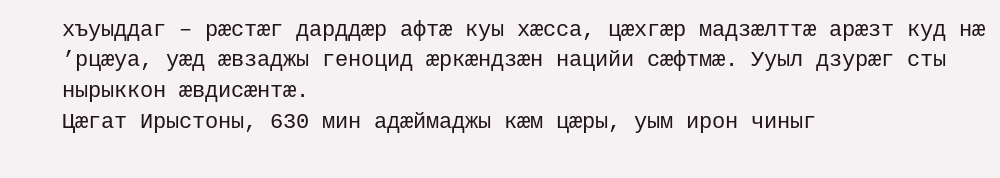хъуыддаг – рæстæг дарддæр афтæ куы хæсса, цæхгæр мадзæлттæ арæзт куд нæ ’рцæуа, уæд æвзаджы геноцид æркæндзæн нацийи сæфтмæ. Ууыл дзурæг сты нырыккон æвдисæнтæ.
Цæгат Ирыстоны, 630 мин адæймаджы кæм цæры, уым ирон чиныг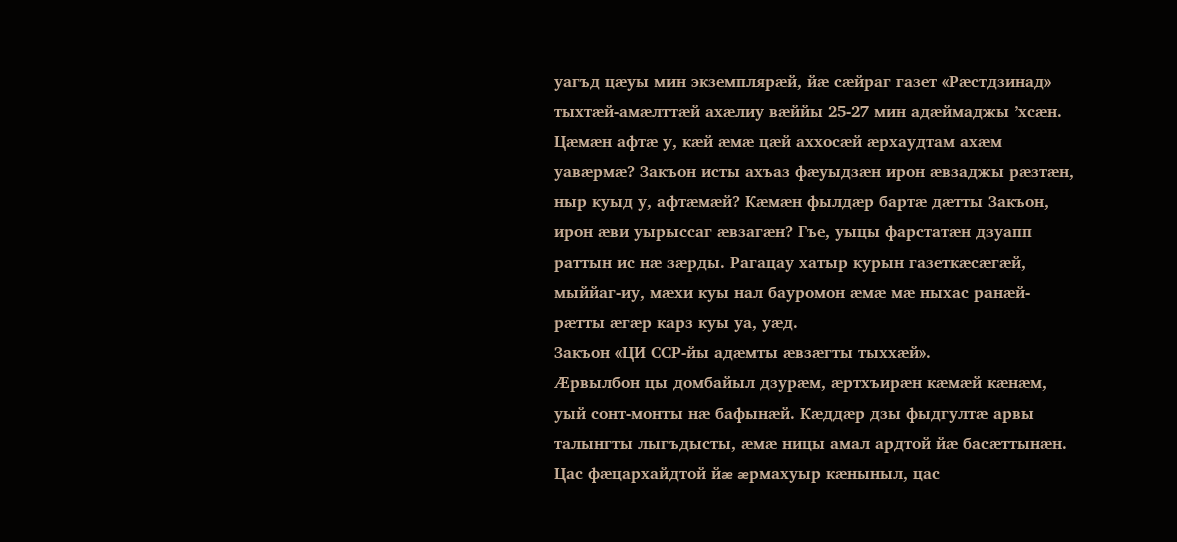уагъд цæуы мин экземплярæй, йæ сæйраг газет «Рæстдзинад» тыхтæй-амæлттæй ахæлиу вæййы 25-27 мин адæймаджы ’хсæн. Цæмæн афтæ у, кæй æмæ цæй аххосæй æрхаудтам ахæм уавæрмæ? Закъон исты ахъаз фæуыдзæн ирон æвзаджы рæзтæн, ныр куыд у, афтæмæй? Кæмæн фылдæр бартæ дæтты Закъон, ирон æви уырыссаг æвзагæн? Гъе, уыцы фарстатæн дзуапп раттын ис нæ зæрды. Рагацау хатыр курын газеткæсæгæй, мыййаг-иу, мæхи куы нал бауромон æмæ мæ ныхас ранæй-рæтты æгæр карз куы уа, уæд.
Закъон «ЦИ ССР-йы адæмты æвзæгты тыххæй».
Æрвылбон цы домбайыл дзурæм, æртхъирæн кæмæй кæнæм, уый сонт-монты нæ бафынæй. Кæддæр дзы фыдгултæ арвы талынгты лыгъдысты, æмæ ницы амал ардтой йæ басæттынæн. Цас фæцархайдтой йæ æрмахуыр кæныныл, цас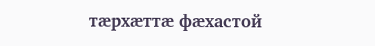тæрхæттæ фæхастой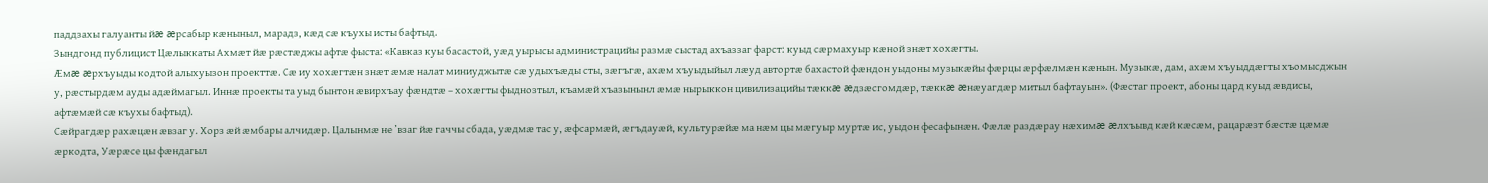паддзахы галуанты йæ æрсабыр кæныныл, марадз, кæд сæ къухы исты бафтыд.
Зындгонд публицист Цæлыккаты Ахмæт йæ рæстæджы афтæ фыста: «Кавказ куы басастой, уæд уырысы администрацийы размæ сыстад ахъаззаг фарст: куыд сæрмахуыр кæной знæт хохæгты.
Æмæ æрхъуыды кодтой алыхуызон проекттæ. Сæ иу хохæгтæн знæт æмæ налат миниуджытæ сæ удыхъæды сты, зæгъгæ, ахæм хъуыдыйыл лæуд автортæ бахастой фæндон уыдоны музыкæйы фæрцы æрфæлмæн кæнын. Музыкæ, дам, ахæм хъуыддæгты хъомысджын у, рæстырдæм ауды адæймагыл. Иннæ проекты та уыд бынтон æвирхъау фæндтæ – хохæгты фыднозтыл, къамæй хъазынынл æмæ нырыккон цивилизацийы тæккæ æдзæсгомдæр, тæккæ æнæуагдæр митыл бафтауын». (Фæстаг проект, абоны цард куыд æвдисы, афтæмæй сæ къухы бафтыд).
Сæйрагдæр рахæцæн æвзаг у. Хорз æй æмбары алчидæр. Цалынмæ не ’взаг йæ гаччы сбада, уæдмæ тас у, æфсармæй, æгъдауæй, культурæйæ ма нæм цы мæгуыр муртæ ис, уыдон фесафынæн. Фæлæ раздæрау нæхимæ æлхъывд кæй кæсæм, рацарæзт бæстæ цæмæ æркодта, Уæрæсе цы фæндагыл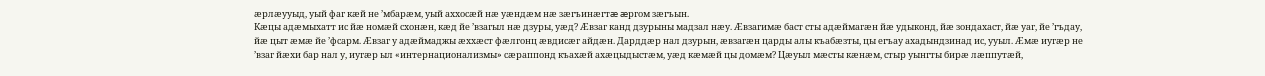æрлæууыд, уый фаг кæй не ’мбарæм, уый аххосæй нæ уæндæм нæ зæгъинæгтæ æргом зæгъын.
Кæцы адæмыхатт ис йæ номæй схонæн, кæд йе ’взагыл нæ дзуры, уæд? Æвзаг канд дзурыны мадзал нæу. Æвзагимæ баст сты адæймагæн йæ удыконд, йæ зондахаст, йæ уаг, йе ’гъдау, йæ цыт æмæ йе ’фсарм. Æвзаг у адæймаджы æххæст фæлгонц æвдисæг айдæн. Дарддæр нал дзурын, æвзагæн царды алы къабæзты, цы егъау ахадындзинад ис, ууыл. Æмæ иугæр не ’взаг йæхи бар нал у, иугæр ыл «интернационализмы» сæраппонд къахæй ахæцыдыстæм, уæд кæмæй цы домæм? Цæуыл мæсты кæнæм, стыр уынгты бирæ лæппутæй,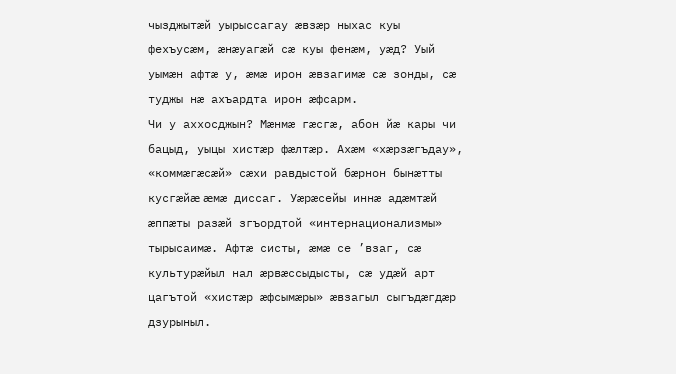чызджытæй уырыссагау æвзæр ныхас куы фехъусæм, æнæуагæй сæ куы фенæм, уæд? Уый уымæн афтæ у, æмæ ирон æвзагимæ сæ зонды, сæ туджы нæ ахъардта ирон æфсарм.
Чи у аххосджын? Мæнмæ гæсгæ, абон йæ кары чи бацыд, уыцы хистæр фæлтæр. Ахæм «хæрзæгъдау», «коммæгæсæй» сæхи равдыстой бæрнон бынæтты кусгæйæ æмæ диссаг. Уæрæсейы иннæ адæмтæй æппæты разæй згъордтой «интернационализмы» тырысаимæ. Афтæ систы, æмæ се ’взаг, сæ культурæйыл нал æрвæссыдысты, сæ удæй арт цагътой «хистæр æфсымæры» æвзагыл сыгъдæгдæр дзурыныл.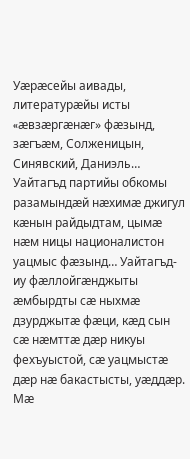Уæрæсейы аивады, литературæйы исты «æвзæргæнæг» фæзынд, зæгъæм, Солженицын, Синявский, Даниэль… Уайтагъд партийы обкомы разамындæй нæхимæ джигул кæнын райдыдтам, цымæ нæм ницы националистон уацмыс фæзынд… Уайтагъд-иу фæллойгæнджыты æмбырдты сæ ныхмæ дзурджытæ фæци, кæд сын сæ нæмттæ дæр никуы фехъуыстой, сæ уацмыстæ дæр нæ бакастысты, уæддæр.
Мæ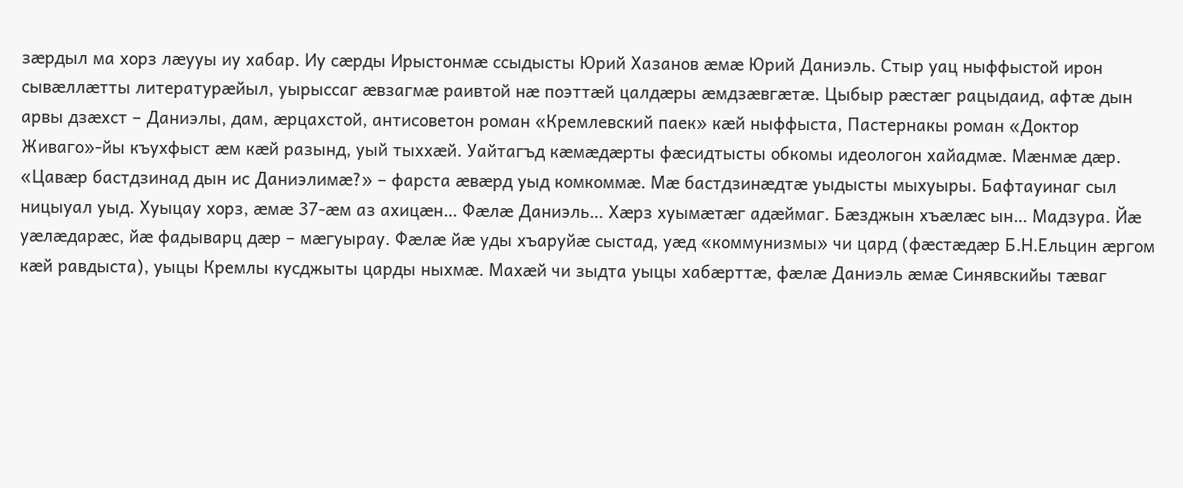зæрдыл ма хорз лæууы иу хабар. Иу сæрды Ирыстонмæ ссыдысты Юрий Хазанов æмæ Юрий Даниэль. Стыр уац ныффыстой ирон сывæллæтты литературæйыл, уырыссаг æвзагмæ раивтой нæ поэттæй цалдæры æмдзæвгæтæ. Цыбыр рæстæг рацыдаид, афтæ дын арвы дзæхст – Даниэлы, дам, æрцахстой, антисоветон роман «Кремлевский паек» кæй ныффыста, Пастернакы роман «Доктор Живаго»-йы къухфыст æм кæй разынд, уый тыххæй. Уайтагъд кæмæдæрты фæсидтысты обкомы идеологон хайадмæ. Мæнмæ дæр. «Цавæр бастдзинад дын ис Даниэлимæ?» – фарста æвæрд уыд комкоммæ. Мæ бастдзинæдтæ уыдысты мыхуыры. Бафтауинаг сыл ницыуал уыд. Хуыцау хорз, æмæ 37-æм аз ахицæн… Фæлæ Даниэль… Хæрз хуымæтæг адæймаг. Бæзджын хъæлæс ын… Мадзура. Йæ уæлæдарæс, йæ фадыварц дæр – мæгуырау. Фæлæ йæ уды хъаруйæ сыстад, уæд «коммунизмы» чи цард (фæстæдæр Б.Н.Ельцин æргом кæй равдыста), уыцы Кремлы кусджыты царды ныхмæ. Махæй чи зыдта уыцы хабæрттæ, фæлæ Даниэль æмæ Синявскийы тæваг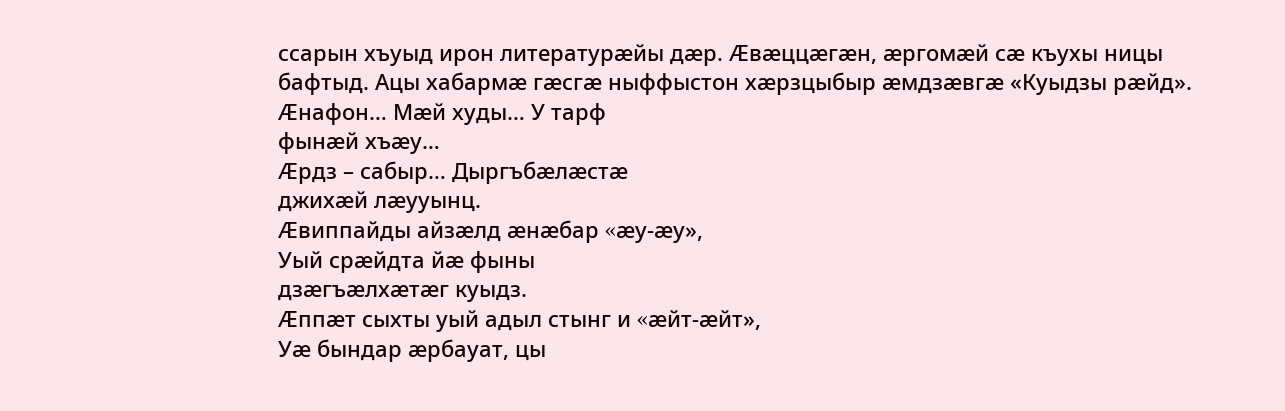ссарын хъуыд ирон литературæйы дæр. Æвæццæгæн, æргомæй сæ къухы ницы бафтыд. Ацы хабармæ гæсгæ ныффыстон хæрзцыбыр æмдзæвгæ «Куыдзы рæйд».
Æнафон… Мæй худы… У тарф
фынæй хъæу…
Æрдз – сабыр… Дыргъбæлæстæ
джихæй лæууынц.
Æвиппайды айзæлд æнæбар «æу-æу»,
Уый срæйдта йæ фыны
дзæгъæлхæтæг куыдз.
Æппæт сыхты уый адыл стынг и «æйт-æйт»,
Уæ бындар æрбауат, цы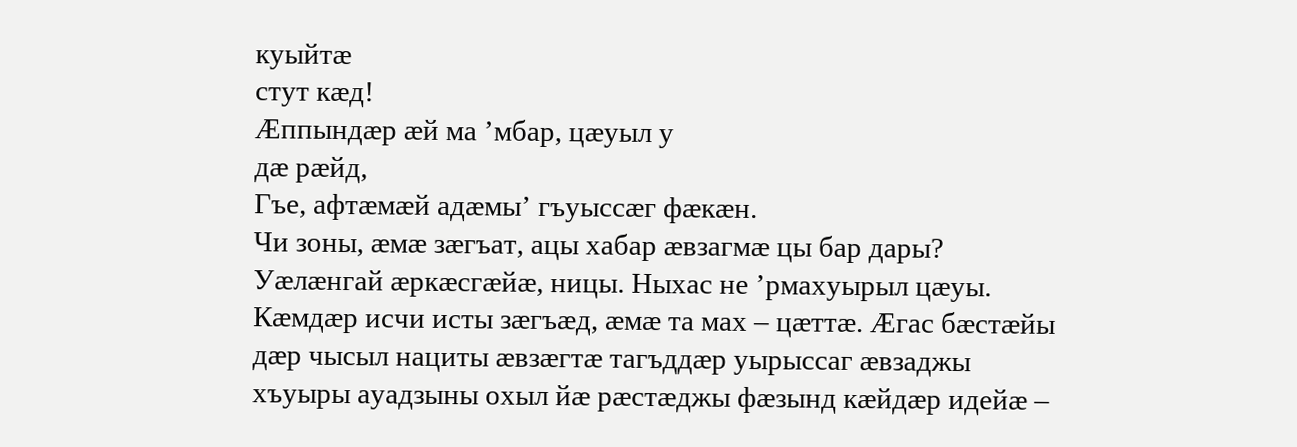куыйтæ
стут кæд!
Æппындæр æй ма ’мбар, цæуыл у
дæ рæйд,
Гъе, афтæмæй адæмы’ гъуыссæг фæкæн.
Чи зоны, æмæ зæгъат, ацы хабар æвзагмæ цы бар дары? Уæлæнгай æркæсгæйæ, ницы. Ныхас не ’рмахуырыл цæуы. Кæмдæр исчи исты зæгъæд, æмæ та мах – цæттæ. Æгас бæстæйы дæр чысыл нациты æвзæгтæ тагъддæр уырыссаг æвзаджы хъуыры ауадзыны охыл йæ рæстæджы фæзынд кæйдæр идейæ –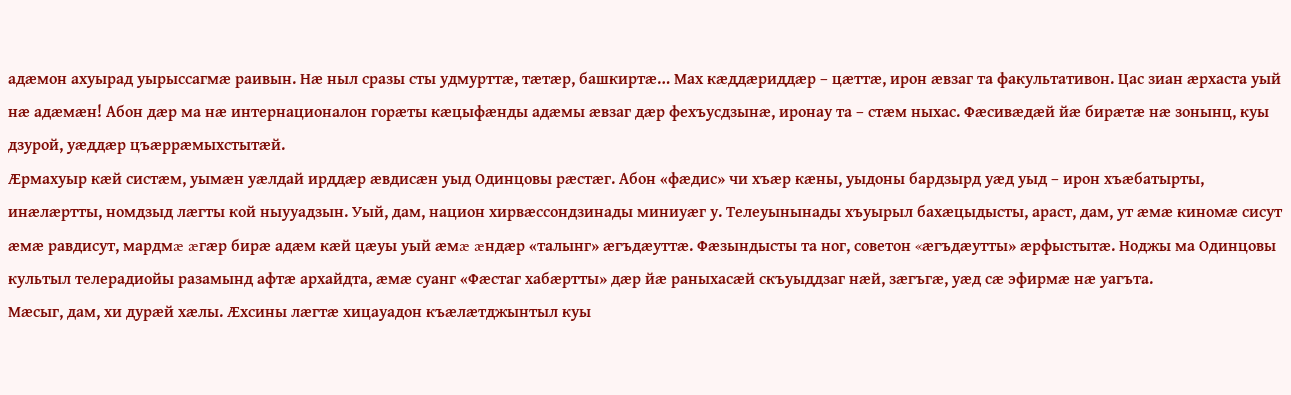адæмон ахуырад уырыссагмæ раивын. Нæ ныл сразы сты удмурттæ, тæтæр, башкиртæ… Мах кæддæриддæр – цæттæ, ирон æвзаг та факультативон. Цас зиан æрхаста уый нæ адæмæн! Абон дæр ма нæ интернационалон горæты кæцыфæнды адæмы æвзаг дæр фехъусдзынæ, иронау та – стæм ныхас. Фæсивæдæй йæ бирæтæ нæ зонынц, куы дзурой, уæддæр цъæррæмыхстытæй.
Æрмахуыр кæй систæм, уымæн уæлдай ирддæр æвдисæн уыд Одинцовы рæстæг. Абон «фæдис» чи хъæр кæны, уыдоны бардзырд уæд уыд – ирон хъæбатырты, инæлæртты, номдзыд лæгты кой ныууадзын. Уый, дам, национ хирвæссондзинады миниуæг у. Телеуынынады хъуырыл бахæцыдысты, араст, дам, ут æмæ киномæ сисут æмæ равдисут, мардмæ æгæр бирæ адæм кæй цæуы уый æмæ æндæр «талынг» æгъдæуттæ. Фæзындысты та ног, советон «æгъдæутты» æрфыстытæ. Ноджы ма Одинцовы культыл телерадиойы разамынд афтæ архайдта, æмæ суанг «Фæстаг хабæртты» дæр йæ раныхасæй скъуыддзаг нæй, зæгъгæ, уæд сæ эфирмæ нæ уагъта.
Мæсыг, дам, хи дурæй хæлы. Æхсины лæгтæ хицауадон къæлæтджынтыл куы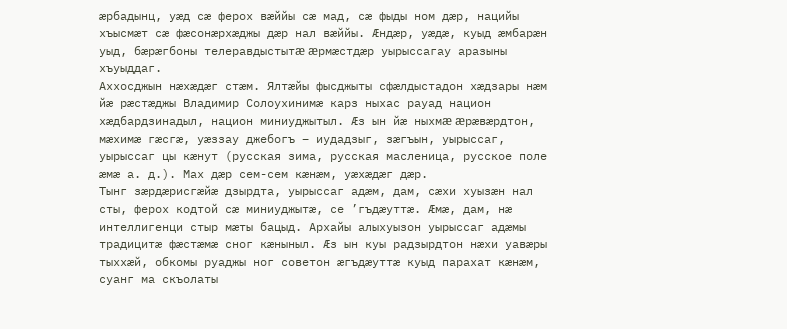æрбадынц, уæд сæ ферох вæййы сæ мад, сæ фыды ном дæр, нацийы хъысмæт сæ фæсонæрхæджы дæр нал вæййы. Æндæр, уæдæ, куыд æмбарæн уыд, бæрæгбоны телеравдыстытæ æрмæстдæр уырыссагау аразыны хъуыддаг.
Аххосджын нæхæдæг стæм. Ялтæйы фысджыты сфæлдыстадон хæдзары нæм йæ рæстæджы Владимир Солоухинимæ карз ныхас рауад национ хæдбардзинадыл, национ миниуджытыл. Æз ын йæ ныхмæ æрæвæрдтон, мæхимæ гæсгæ, уæззау джебогъ – иудадзыг, зæгъын, уырыссаг, уырыссаг цы кæнут (русская зима, русская масленица, русское поле æмæ а. д.). Мах дæр сем-сем кæнæм, уæхæдæг дæр.
Тынг зæрдæрисгæйæ дзырдта, уырыссаг адæм, дам, сæхи хуызæн нал сты, ферох кодтой сæ миниуджытæ, се ’гъдæуттæ. Æмæ, дам, нæ интеллигенци стыр мæты бацыд. Архайы алыхуызон уырыссаг адæмы традицитæ фæстæмæ сног кæныныл. Æз ын куы радзырдтон нæхи уавæры тыххæй, обкомы руаджы ног советон æгъдæуттæ куыд парахат кæнæм, суанг ма скъолаты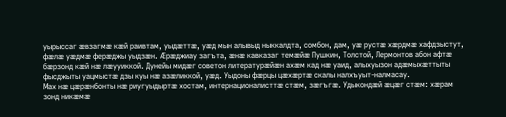уырыссаг æвзагмæ кæй раивтам, уыдæттæ, уæд мын алывыд ныккалдта, сомбон, дам, уæ рустæ хæрдмæ хафдзыстут, фæлæ уæдмæ ферæджы уыдзæн. Æрæджиау загъта, æнæ кавказаг темæйæ Пушкин, Толстой, Лермонтов абон афтæ бæрзонд кæй нæ лæууиккой. Дунейы мидæг советон литературæйæн ахæм кад нæ уаид, алыхуызон адæмыхæттыты фысджыты уацмыстæ дзы куы нæ азæликкой, уæд. Уыдоны фæрцы цæхæртæ скалы налхъуыт-налмасау.
Мах нæ цæрæнбонты нæ риугуыдыртæ хостам, интернационалисттæ стæм, зæгъгæ. Удыкондæй æцæг стæм: хæрам зонд никæмæ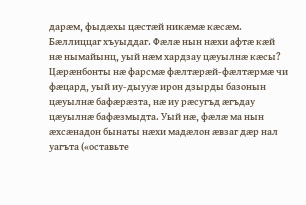дарæм, фыдæхы цæстæй никæмæ кæсæм. Бæллиццаг хъуыддаг. Фæлæ нын нæхи афтæ кæй нæ нымайынц, уый нæм хардзау цæуылнæ кæсы? Цæрæнбонты нæ фарсмæ фæлтæрæй-фæлтæрмæ чи фæцард, уый иу-дыууæ ирон дзырды базонын цæуылнæ бафæрæзта, нæ иу рæсугъд æгъдау цæуылнæ бафæзмыдта. Уый нæ, фæлæ ма нын æхсæнадон бынаты нæхи мадæлон æвзаг дæр нал уагъта («оставьте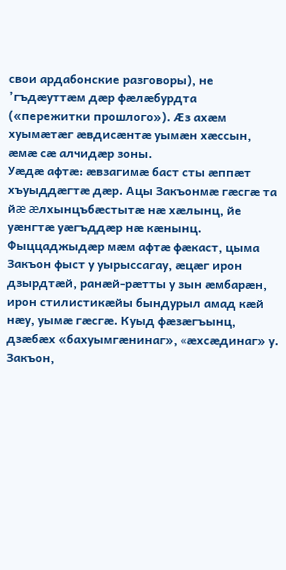свои ардабонские разговоры), не ’гъдæуттæм дæр фæлæбурдта («пережитки прошлого»). Æз ахæм хуымæтæг æвдисæнтæ уымæн хæссын, æмæ сæ алчидæр зоны.
Уæдæ афтæ: æвзагимæ баст сты æппæт хъуыддæгтæ дæр. Ацы Закъонмæ гæсгæ та йæ æлхынцъбæстытæ нæ хæлынц, йе уæнгтæ уæгъддæр нæ кæнынц.
Фыццаджыдæр мæм афтæ фæкаст, цыма Закъон фыст у уырыссагау, æцæг ирон дзырдтæй, ранæй-рæтты у зын æмбарæн, ирон стилистикæйы бындурыл амад кæй нæу, уымæ гæсгæ. Куыд фæзæгъынц, дзæбæх «бахуымгæнинаг», «æхсæдинаг» у.
Закъон,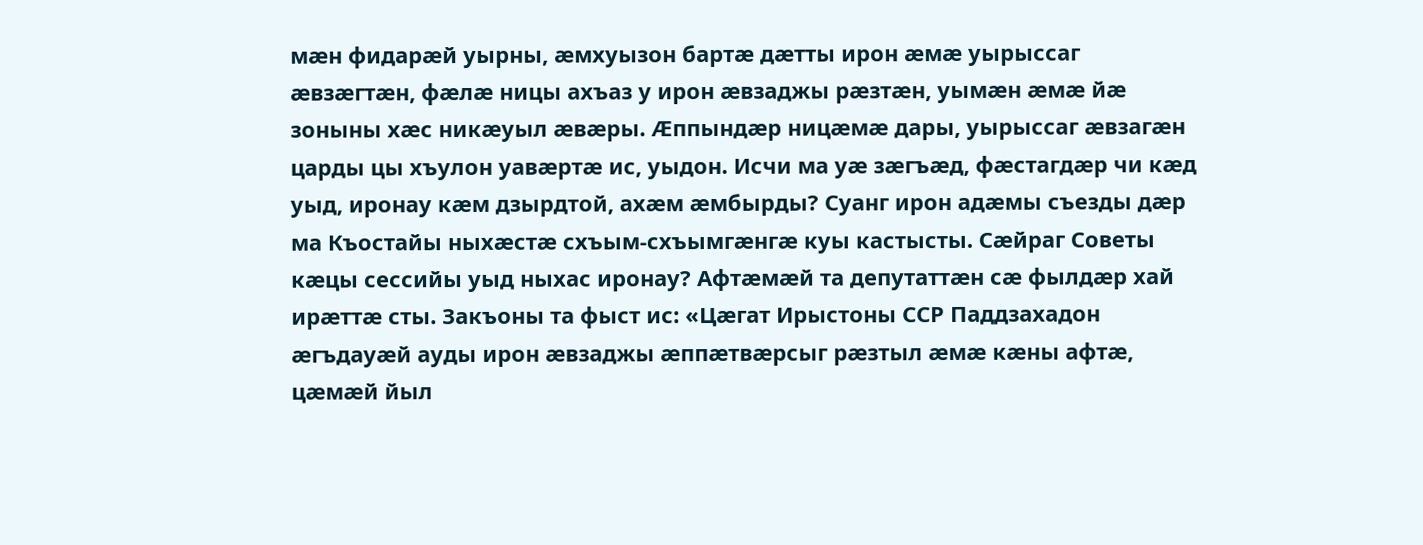мæн фидарæй уырны, æмхуызон бартæ дæтты ирон æмæ уырыссаг æвзæгтæн, фæлæ ницы ахъаз у ирон æвзаджы рæзтæн, уымæн æмæ йæ зоныны хæс никæуыл æвæры. Æппындæр ницæмæ дары, уырыссаг æвзагæн царды цы хъулон уавæртæ ис, уыдон. Исчи ма уæ зæгъæд, фæстагдæр чи кæд уыд, иронау кæм дзырдтой, ахæм æмбырды? Суанг ирон адæмы съезды дæр ма Къостайы ныхæстæ схъым-схъымгæнгæ куы кастысты. Сæйраг Советы кæцы сессийы уыд ныхас иронау? Афтæмæй та депутаттæн сæ фылдæр хай ирæттæ сты. Закъоны та фыст ис: «Цæгат Ирыстоны ССР Паддзахадон æгъдауæй ауды ирон æвзаджы æппæтвæрсыг рæзтыл æмæ кæны афтæ, цæмæй йыл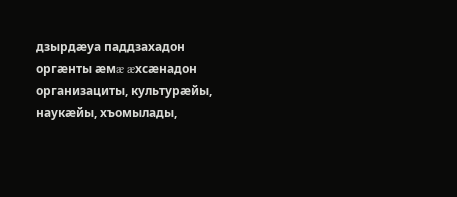дзырдæуа паддзахадон оргæнты æмæ æхсæнадон организациты, культурæйы, наукæйы, хъомылады,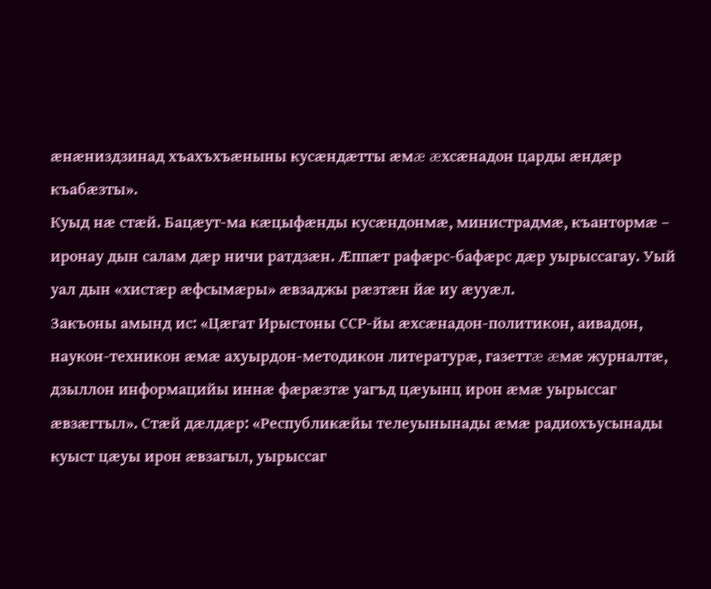æнæниздзинад хъахъхъæныны кусæндæтты æмæ æхсæнадон царды æндæр къабæзты».
Куыд нæ стæй. Бацæут-ма кæцыфæнды кусæндонмæ, министрадмæ, къантормæ – иронау дын салам дæр ничи ратдзæн. Æппæт рафæрс-бафæрс дæр уырыссагау. Уый уал дын «хистæр æфсымæры» æвзаджы рæзтæн йæ иу æууæл.
Закъоны амынд ис: «Цæгат Ирыстоны ССР-йы æхсæнадон-политикон, аивадон, наукон-техникон æмæ ахуырдон-методикон литературæ, газеттæ æмæ журналтæ, дзыллон информацийы иннæ фæрæзтæ уагъд цæуынц ирон æмæ уырыссаг æвзæгтыл». Стæй дæлдæр: «Республикæйы телеуынынады æмæ радиохъусынады куыст цæуы ирон æвзагыл, уырыссаг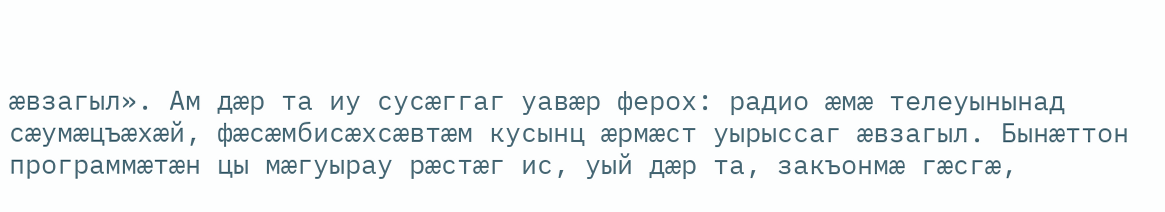æвзагыл». Ам дæр та иу сусæггаг уавæр ферох: радио æмæ телеуынынад сæумæцъæхæй, фæсæмбисæхсæвтæм кусынц æрмæст уырыссаг æвзагыл. Бынæттон программæтæн цы мæгуырау рæстæг ис, уый дæр та, закъонмæ гæсгæ,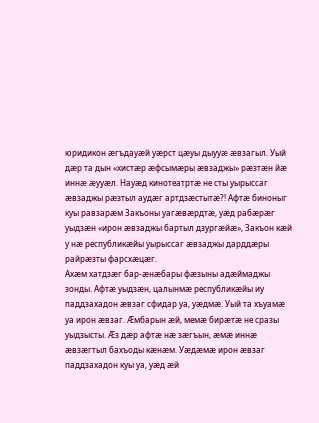юридикон æгъдауæй уæрст цæуы дыууæ æвзагыл. Уый дæр та дын «хистæр æфсымæры æвзаджы» рæзтæн йæ иннæ æууæл. Науæд кинотеатртæ не сты уырыссаг æвзаджы рæзтыл аудæг артдзæстытæ?! Афтæ биноныг куы равзарæм Закъоны уагæвæрдтæ, уæд рабæрæг уыдзæн «ирон æвзаджы бартыл дзургæйæ», Закъон кæй у нæ республикæйы уырыссаг æвзаджы дарддæры райрæзты фарсхæцæг.
Ахæм хатдзæг бар-æнæбары фæзыны адæймаджы зонды. Афтæ уыдзæн, цалынмæ республикæйы иу паддзахадон æвзаг сфидар уа, уæдмæ. Уый та хъуамæ уа ирон æвзаг. Æмбарын æй, мемæ бирæтæ не сразы уыдзысты. Æз дæр афтæ нæ зæгъын, æмæ иннæ æвзæгтыл бахъоды кæнæм. Уæдæмæ ирон æвзаг паддзахадон куы уа, уæд æй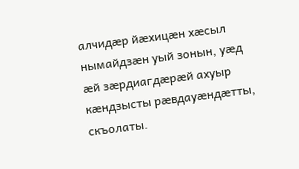алчидæр йæхицæн хæсыл нымайдзæн уый зонын, уæд æй зæрдиагдæрæй ахуыр кæндзысты рæвдауæндæтты, скъолаты.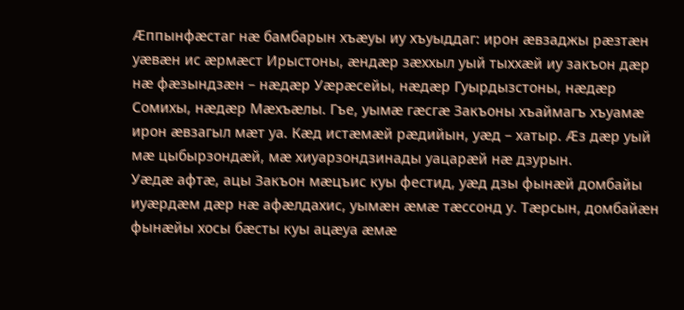Æппынфæстаг нæ бамбарын хъæуы иу хъуыддаг: ирон æвзаджы рæзтæн уæвæн ис æрмæст Ирыстоны, æндæр зæххыл уый тыххæй иу закъон дæр нæ фæзындзæн – нæдæр Уæрæсейы, нæдæр Гуырдызстоны, нæдæр Сомихы, нæдæр Мæхъæлы. Гъе, уымæ гæсгæ Закъоны хъаймагъ хъуамæ ирон æвзагыл мæт уа. Кæд истæмæй рæдийын, уæд – хатыр. Æз дæр уый мæ цыбырзондæй, мæ хиуарзондзинады уацарæй нæ дзурын.
Уæдæ афтæ, ацы Закъон мæцъис куы фестид, уæд дзы фынæй домбайы иуæрдæм дæр нæ афæлдахис, уымæн æмæ тæссонд у. Тæрсын, домбайæн фынæйы хосы бæсты куы ацæуа æмæ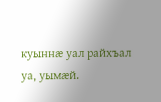куыннæ уал райхъал уа, уымæй.